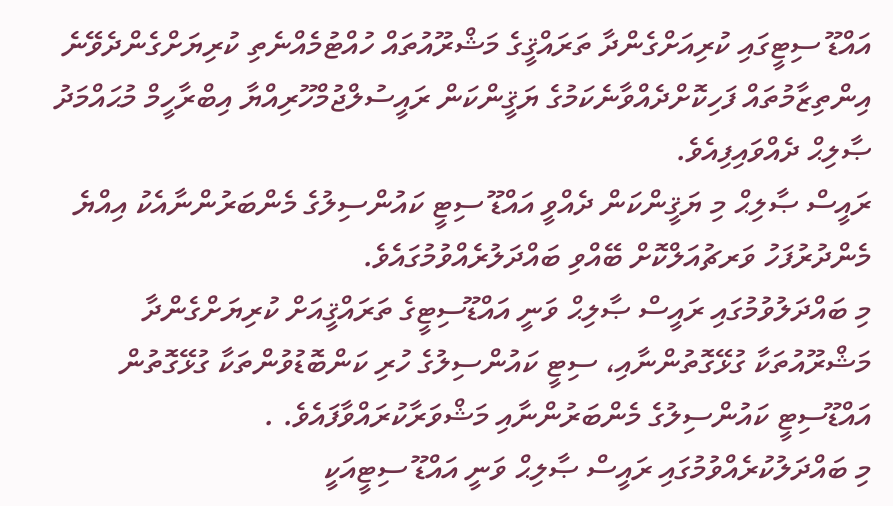އައްޑޫ ސިޓީގައި ކުރިއަށްގެންދާ ތަރައްޤީގެ މަޝްރޫއުތައް ހުއްޓުމެއްނެތި ކުރިޔަށްގެންދެވޭނެ އިންތިޒާމުތައް ފަހިކޮށްދެއްވާނެކަމުގެ ޔަޤީންކަން ރައީސުލްޖުމްހޫރިއްޔާ އިބްރާހީމް މުޙައްމަދު ޞާލިޙް ދެއްވައިފިއެވެ.
ރައީސް ޞާލިޙް މި ޔަޤީންކަން ދެއްވީ އައްޑޫ ސިޓީ ކައުންސިލުގެ މެންބަރުންނާއެކު އިއްޔެ މެންދުރުފަހު ވަރޗުއަލްކޮށް ބޭއްވި ބައްދަލުރެއްވުމުގައެވެ.
މި ބައްދަލުވުމުގައި ރައީސް ޞާލިޙް ވަނީ އައްޑޫސިޓީގެ ތަރައްޤީއަށް ކުރިޔަށްގެންދާ މަޝްރޫއުތަކާ ގުޅޭގޮތުންނާއި، ސިޓީ ކައުންސިލުގެ ހުރި ކަންބޮޑުވުންތަކާ ގުޅޭގޮތުން އައްޑޫސިޓީ ކައުންސިލުގެ މެންބަރުންނާއި މަޝްވަރާކުރައްވާފައެވެ. .
މި ބައްދަލުކުރެއްވުމުގައި ރައީސް ޞާލިޙް ވަނީ އައްޑޫ ސިޓީއަކީ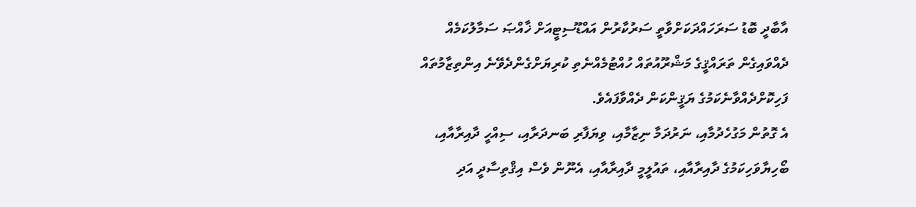އާބާދީ ބޮޑު ސަރަހައްދަކަށްވާތީ ސަރުކާރުން އައްޑޫސިޓީއަށް ޚާއްޞަ ސަމާލުކަމެއް ދެއްވައިގެން ތަރައްޤީގެ މަޝްރޫއުތައް ހުއްޓުމެއްނެތި ކުރިޔަށްގެންދެވޭނެ އިންތިޒާމުތައް ފަހިކޮށްދެއްވާނެކަމުގެ ޔަޤީންކަން ދެއްވާފައެވެ.
އެ ގޮތުން މަގުހެދުމާއި، ނަރުދަމާ ނިޒާމާއި، ވިޔަފާރި ބަނދަރާއި، ސިއްހީ ދާއިރާއާއި، ބޯހިޔާވަހިކަމުގެ ދާއިރާއާއި، ތައުލީމީ ދާއިރާއާއި، އެނޫން ވެސް އިޤްތިސާދީ އަދި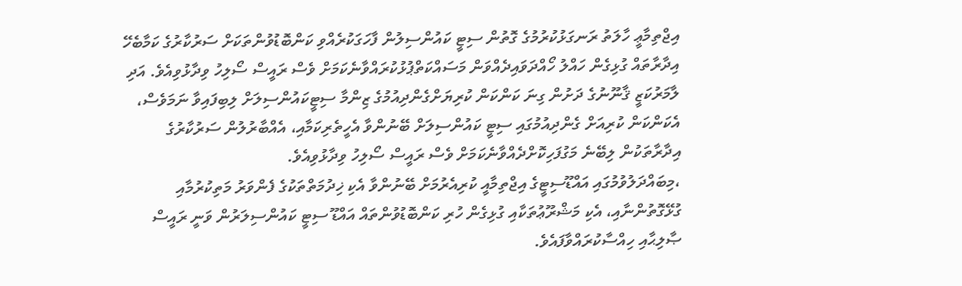އިޖްތިމާޢީ ހާލަތު ރަނގަޅުކުރުމުގެ ގޮތުން ސިޓީ ކައުންސިލުން ފާހަގަކުރެއްވި ކަންބޮޑުވުންތަކަށް ސަރުކާރުގެ ކަމާބެހޭ އިދާރާތައް ގުޅިގެން ހައްލު ހޯއްދަވައިދެއްވަން މަސައްކަތްޕުޅުކުރައްވާނެކަމަށް ވެސް ރައީސް ސޯލިހު ވިދާޅުވިއެވެ. އަދި ލާމަރުކަޒީ ޤާނޫނުގެ ދަށުން ގިނަ ކަންކަން ކުރިޔަށްގެންދިއުމުގެ ޒިންމާ ސިޓީކައުންސިލަށް ލިބިފައިވާ ނަމަވެސް، އެކަންކަން ކުރިއަށް ގެންދިއުމުގައި ސިޓީ ކައުންސިލަށް ބޭނުންވާ އެހީތެރިކަމާއި، އެއްބާރުލުން ސަރުކާރުގެ އިދާރާތަކުން ލިބޭނެ މަގުފަހިކޮށްދެއްވާނެކަމަށް ވެސް ރައީސް ސޯލިހު ވިދާޅުވިއެވެ.
،މިބައްދަލުވުމުގައި އައްޑޫސިޓީގެ އިޖްތިމާއީ ކުރިއެރުމަށް ބޭނުންވާ އެކި ޚިދުމަތްތަކުގެ ފެންވަރު މަތިކުރުމާއި ގުޅޭގޮތުންނާއި، އެކި މަޝްރޫޢުތަކާއި ގުޅިގެން ހުރި ކަންބޮޑުވުންތައް އައްޑޫ ސިޓީ ކައުންސިލަރުން ވަނީ ރައީސް ޞާލިޙާއި ހިއްސާކުރައްވާފައެވެ.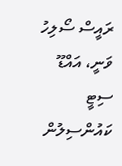ރައީސް ސޯލިހު ވަނީ، އައްޑޫ ސިޓީ ކައުންސިލުން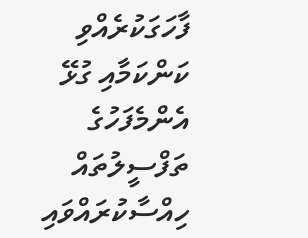ފާހަގަކުރެއްވި ކަންކަމާއި ގުޅޭ އެންމެފަހުގެ ތަފްސީލުތައް ހިއްސާކުރައްވައި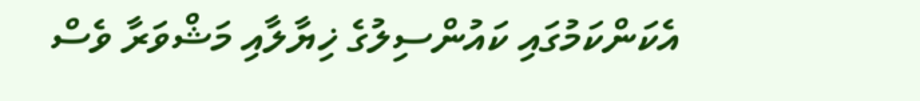އެކަންކަމުގައި ކައުންސިލުގެ ޚިޔާލާއި މަޝްވަރާ ވެސް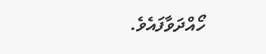ހޯއްދަވާފައެވެ.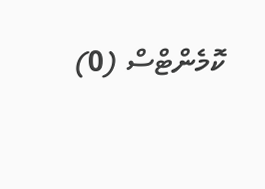ކޮމެންޓްސް (0)